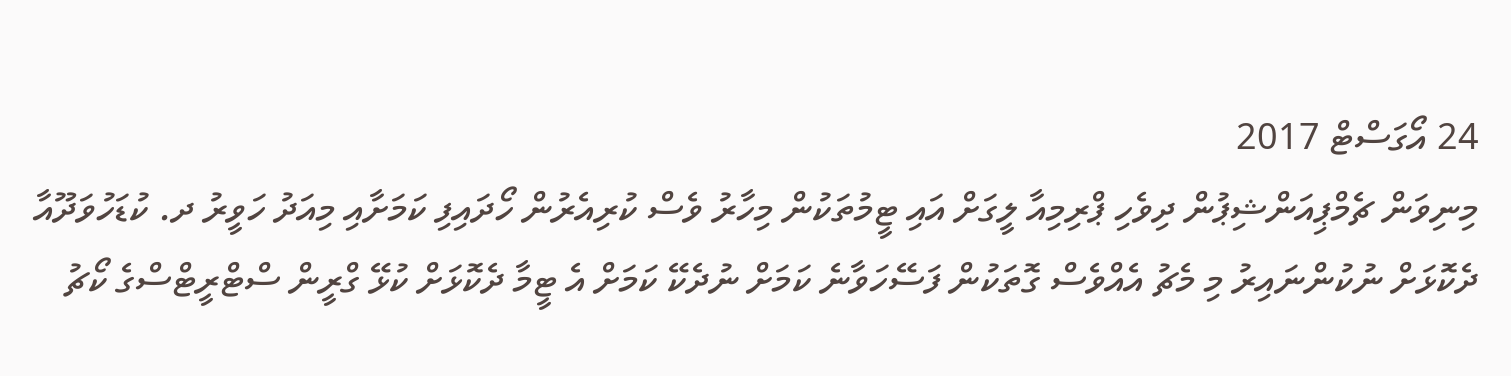24 އޯގަސްޓް 2017
މިނިވަން ޗެމްޕިއަންޝިޕުން ދިވެހި ޕްރިމިއާ ލީގަށް އައި ޓީމުތަކުން މިހާރު ވެސް ކުރިއެރުން ހޯދައިފި ކަމަށާއި މިއަދު ހަވީރު ދ. ކުޑަހުވަދޫއާ ދެކޮޅަށް ނުކުންނައިރު މި މެޗު އެއްވެސް ގޮތަކުން ފަސޭހަވާނެ ކަމަށް ނުދެކޭ ކަމަށް އެ ޓީމާ ދެކޮޅަށް ކުޅޭ ގްރީން ސްޓްރީޓްސްގެ ކޯޗު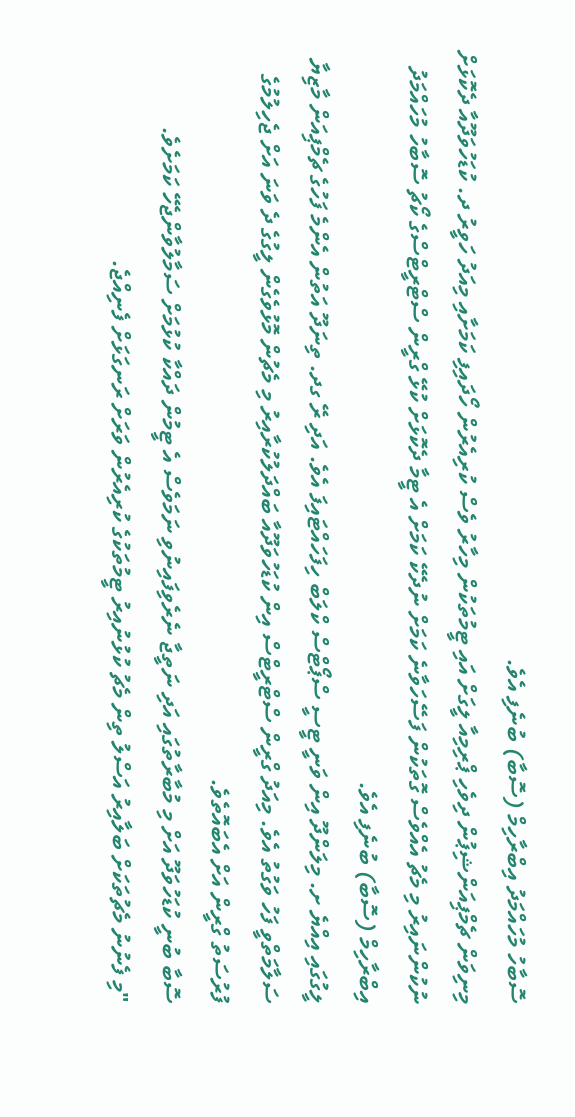ސޮބާހު މުހައްމަދު އިބްރާހިމް (ސޮބާ) ބުނެފި އެވެ.
މިނިވަން ޗެމްޕިއަންޝިޕުން ދިވެހި ޕްރިމިއާ ލީގަށް އައި ޓީމުތަކުން މިހާރު ވެސް ކުރިއެރުން ހޯދައިފި ކަމަށާއި މިއަދު ހަވީރު ދ. ކުޑަހުވަދޫއާ ދެކޮޅަށް ނުކުންނައިރު މި މެޗު އެއްވެސް ގޮތަކުން ފަސޭހަވާނެ ކަމަށް ނުދެކޭ ކަމަށް އެ ޓީމާ ދެކޮޅަށް ކުޅޭ ގްރީން ސްޓްރީޓްސްގެ ކޯޗު ސޮބާހު މުހައްމަދު އިބްރާހިމް (ސޮބާ) ބުނެފި އެވެ.
ލީގުގައި އިއްޔެ ށ. މިލަންދޫ އިން ވަނީ ޓީސީ ސްޕޯޓްސް ކްލަބް ހިފަހައްޓައިފަ އެވެ. އަދި ރޭ ގދ. ތިނަދޫ އަތުން އެންމެ ފަހުގެ ޗެމްޕިއަން މާޒިޔާ ސަލާމަތްވީ ފަހު ވަގުތު އެވެ. މިއަދު ގްރީން ސްޓްރީޓްސް އިން ކުޑަހުވަދޫއާ ބައްދަލުކުރާއިރު މި މެޗުން މޮޅުވެގެން ލީގުގެ ދެ ވަނަ އަށް ޖެހިލުމުގެ ފުރުސަތު ގްރީން އަށް އެބައޮތެވެ.
ސޮބާ ބުނީ ކުޑަހުވަދޫ އަށް މި މުބާރާތުގައި އަދި ނަތީޖާ ނެރެވިފައިނުވި ނަމަވެސް އެ ޓީމުން ދައްކާ ކުޅުމަށް ސަމާލުވާންޖެހޭ ކަމަށެވެ.
"މި ފެނުނު މެޗުތަކަށް ބަލާއިރު އަސްލު ތިން މެޗު ކުޅުނުއިރު ޓީމުތަކުގެ ކުރިއެރުން ވަރަށް ރަނގަޅަށް ފެނިއްޖެ.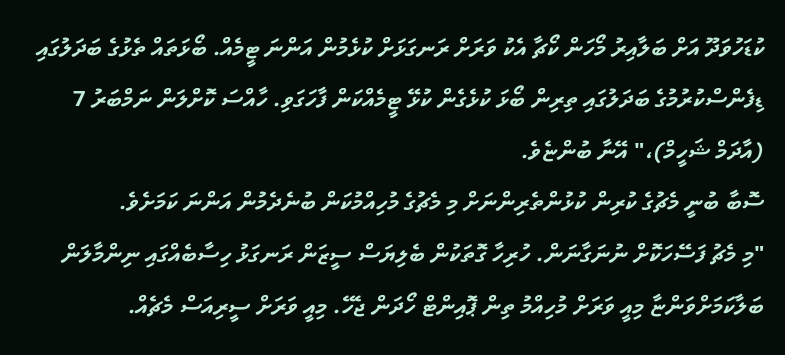ކުޑަހުވަދޫ އަށް ބަލާއިރު މޯހަން ކޯޗާ އެކު ވަރަށް ރަނގަޅަށް ކުޅެމުން އަންނަ ޓީމެއް. ބޯޅަތައް ތެޅުގެ ބަދަލުގައި ޑިފެންސްކުރުމުގެ ބަދަލުގައި ތިރިން ބޯޅަ ކުޅެގެން ކުޅޭ ޓީމެއްކަން ފާހަގަވި. ހާއްސަ ކޮށްލަން ނަމްބަރު 7 (އާދަމް ޝަހީމް)،" އޭނާ ބުންޏެވެ.
ސޮބާ ބުނީ މެޗުގެ ކުރިން ކުޅުންތެރިންނަށް މި މެޗުގެ މުހިއްމުކަން ބުނެދެމުން އަންނަ ކަމަށެވެ.
"މި މެޗު ފަސޭހަކޮށް ނުނަގާނަން. ހުރިހާ ގޮތަކުން ބެލިޔަސް ސީޒަން ރަނގަޅު ހިސާބެއްގައި ނިންމާލަން ބަލާކަމަށްވަންޏާ މިއީ ވަރަށް މުހިއްމު ތިން ޕޮއިންޓް ހޯދަން ޖެހޭ. މިއީ ވަރަށް ސީރިއަސް މެޗެއް.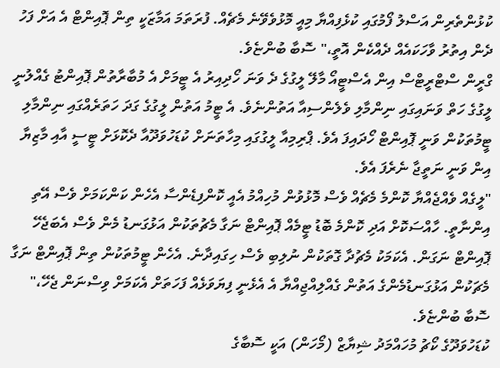ކުޅުންތެރިން އަސްލު ފޯމުގައި ކުޅެފިއްޔާ މިއީ މޮޅުވެވޭނެ މެޗެއް. ފުރަތަމަ އަމާޒަކީ ތިން ޕޮއިންޓް އެ އަށް ފަހު ދެން އިތުރު ވާހަކައެއް ދެއްކެން އޮތީ،" ސޮބާ ބުންޏެވެ.
ގްރީން ސްޓްރީޓްސް އިން އެސްޓީއޯ މާލޭ ލީގުގެ ދެ ވަނަ ހޯދިއިރު އެ ޓީމަށް އެ މުބާރާތުން ޕޮއިންޓު ގެއްލުނީ ލީގުގެ ހަތް ވަނައިގައި ނިންމާލި ވެލެންސިއާ އަތުންނެވެ. އެ ޓީމު އަތުން ލީގުގެ ގަދަ ހަތަރެއްގައި ނިންމާލި ޓީމުތަކުން ވަނީ ޕޮއިންޓް ހޯދައިފަ އެވެ. ޕްރިމިއާ ލީގުގައި މިހާތަނަށް ކުޑަހުވަދޫއާ ދެކޮޅަށް ޓީސީ އާއި މާޒިޔާ އިން ވަނީ ނަތީޖާ ނެރެފަ އެވެ.
"ލީގެއް ވެއްޖެއްޔާ ކޮންމެ މެޗެއް ވެސް މޮޅުވުން މުހިއްމު އެއީ ކޮންފިޑެންސާ އެހެން ކަންކަމަށް ވެސް އޭތި އިންނާތީ. ހާއްސަކޮށް އަދި ކޮންމެ ބޮޑު ޓީމެއް ޕޮއިންޓް ނަގާ މެޗުތަކުން އަޅުގަނޑު މެން ވެސް އެބަޖެހޭ ޕޮއިންޓް ނަގަން. އެކަމަކު މެޗުދާ ގޮތަކުން ނުލިބި ވެސް ހިގައިދާނެ. އެހެން ޓީމުތަކުން ތިން ޕޮއިންޓް ނަގާ މެޗަކުން އަޅުގަނޑުމެންގެ އަތުން ގެއްލިއްޖިއްޔާ އެ އެޅެނީ ފިޔަވަޅެއް ފަހަތަށް އެކަމަށް ވިސްނަން ޖެހޭ،" ސޮބާ ބުންޏެވެ.
ކުޑަހުވަދޫގެ ކޯޗު މުހައްމަދު ޝިޔާޒް (މޯހަން) އަކީ ސޮބާގެ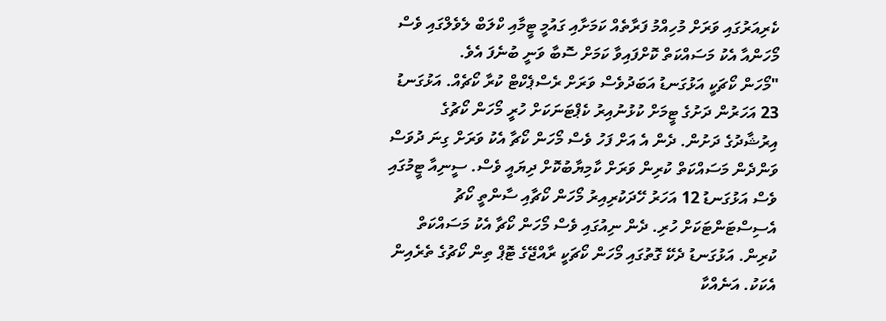ކެރިއަރުގައި ވަރަށް މުހިއްމު ފަރާތެއް ކަމަށާއި ގައުމީ ޓީމާއި ކްލަބް ލެވެލްގައި ވެސް މޯހަންއާ އެކު މަސައްކަތް ކޮށްފައިވާ ކަމަށް ސޮބާ ވަނީ ބުނެފަ އެވެ.
"މޯހަން ކޯޗަކީ އަޅުގަނޑު އަބަދުވެސް ވަރަށް ރެސްޕެކްޓް ކުރާ ކޯޗެއް. އަޅުގަނޑު 23 އަހަރުން ދަށުގެ ޓީމަށް ކުޅުނުއިރު ކެޕްޓަނަކަށް ހުރީ މޯހަން ކޯޗުގެ އިރުޝާދުގެ ދަށުން. ދެން އެ އަށް ފަހު ވެސް މޯހަން ކޯޗާ އެކު ވަރަށް ގިނަ ދުވަސް ވަންދެން މަސައްކަތް ކުރިން ވަރަށް ކާމިޔާބުކޮށް ދިޔައީ ވެސް. ސީނިއާ ޓީމުގައި ވެސް އަޅުގަނޑު 12 އަހަރު ހޭދަކުރިއިރު މޯހަން ކޯޗާއި ސާންތީ ކޯޗު އެސިސްޓަންޓަކަށް ހުރި. ދެން ނިއުގައި ވެސް މޯހަން ކޯޗާ އެކު މަސައްކަތް ކުރިން. އަޅުގަނޑު ދެކޭ ގޮތުގައި މޯހަން ކޯޗަކީ ރާއްޖޭގެ ޓޮޕް ތިން ކޯޗުގެ ތެރެއިން އެކަކު. އަނެއްކާ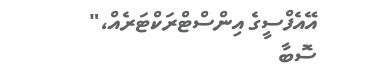އޭއެފްސީގެ އިންސްޓްރަކްޓަރެއް،" ސޮބާ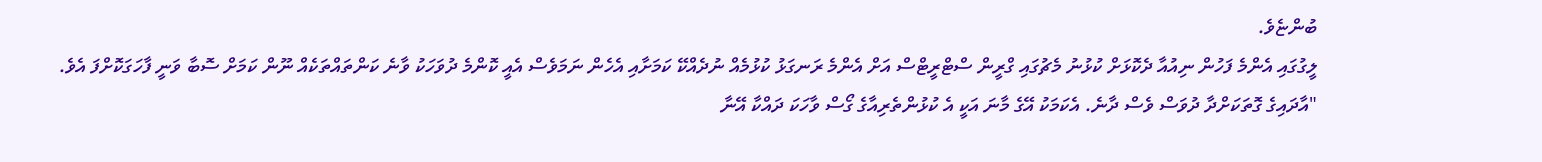ބުންޏެވެ.
ލީގުގައި އެންމެ ފަހުން ނިއުއާ ދެކޮޅަށް ކުޅުނު މެޗުގައި ގްރީން ސްޓްރީޓްސް އަށް އެންމެ ރަނގަޅު ކުޅުމެއް ނުދެއްކޭ ކަމަށާއި އެހެން ނަމަވެސް އެއީ ކޮންމެ ދުވަހަކު ވާނެ ކަންތައްތަކެއް ނޫން ކަމަށް ސޮބާ ވަނީ ފާހަގަކޮށްފަ އެވެ.
"އާދައިގެ ގޮތަކަށްދާ ދުވަސް ވެސް ދާނެ. އެކަމަކު އޭގެ މާނަ އަކީ އެ ކުޅުންތެރިއާގެ ގޯސް ވާހަކަ ދައްކާ އޭނާ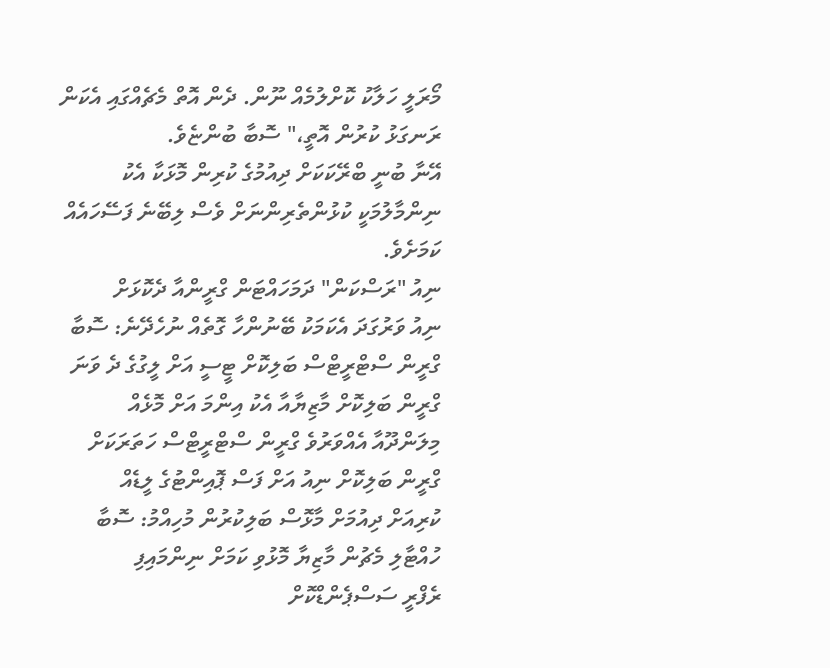މޯރަލީ ހަލާކު ކޮށްލުމެއް ނޫން. ދެން އޮތް މެޗެއްގައި އެކަން ރަނގަޅު ކުރުން އޮތީ،" ސޮބާ ބުންޏެވެ.
އޭނާ ބުނީ ބްރޭކަކަށް ދިއުމުގެ ކުރިން މޮޅަކާ އެކު ނިންމާލުމަކީ ކުޅުންތެރިންނަށް ވެސް ލިބޭނެ ފަސޭހައެއް ކަމަށެވެ.
ނިއު "ރަސްކަން" ދަމަހައްޓަން ގްރީންއާ ދެކޮޅަށް
ނިއު ވަރުގަދަ އެކަމަކު ބޭނުންހާ ގޮތެއް ނުހެދޭނެ: ސޮބާ
ގްރީން ސްޓްރީޓްސް ބަލިކޮށް ޓީސީ އަށް ލީގުގެ ދެ ވަނަ
ގްރީން ބަލިކޮށް މާޒިޔާއާ އެކު އިންމަ އަށް މޮޅެއް
މިލަންދޫއާ އެއްވަރުވެ ގްރީން ސްޓްރީޓްސް ހަތަރަކަށް
ގްރީން ބަލިކޮށް ނިއު އަށް ފަސް ޕޮއިންޓުގެ ލީޑެއް
ކުރިއަށް ދިއުމަށް މާޅޮސް ބަލިކުރުން މުހިއްމު: ސޮބާ
ހުއްޓާލި މެޗުން މާޒިޔާ މޮޅުވި ކަމަށް ނިންމައިފި
ރެފްރީ ސަސްޕެންޑްކޮށް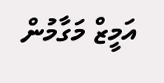އަމީޒް މަގާމުން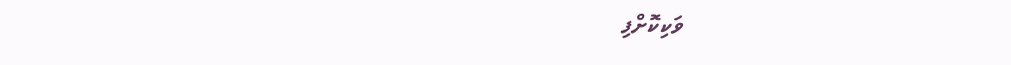ވަކިކޮށްފި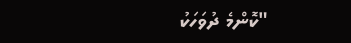"ކޮންމެ ދުވަހަކު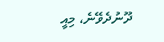ދޫނުދެވޭނެ، މިއީ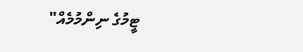ޓީމުގެ ނިންމުމެއް"